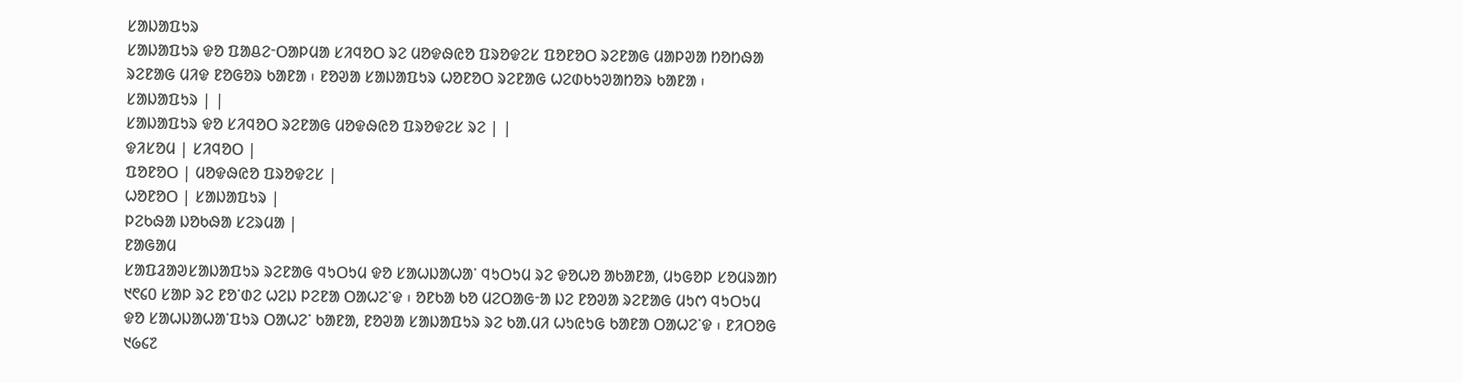ᱥᱟᱡᱟᱯᱩᱨ
ᱥᱟᱡᱟᱯᱩᱨ ᱫᱚ ᱯᱟᱪᱮᱼᱛᱟᱞᱢᱟ ᱥᱤᱧᱚᱛ ᱨᱮ ᱢᱚᱫᱷᱭᱚ ᱯᱨᱚᱫᱮᱥ ᱯᱚᱱᱚᱛ ᱨᱮᱱᱟᱜ ᱢᱟᱞᱣᱟ ᱴᱚᱴᱷᱟ ᱨᱮᱱᱟᱜ ᱢᱤᱫ ᱱᱚᱜᱚᱨ ᱠᱟᱱᱟ ᱾ ᱱᱚᱣᱟ ᱥᱟᱡᱟᱯᱩᱨ ᱦᱚᱱᱚᱛ ᱨᱮᱱᱟᱜ ᱦᱮᱰᱠᱩᱣᱟᱴᱚᱨ ᱠᱟᱱᱟ ᱾
ᱥᱟᱡᱟᱯᱩᱨ | |
ᱥᱟᱡᱟᱯᱩᱨ ᱫᱚ ᱥᱤᱧᱚᱛ ᱨᱮᱱᱟᱜ ᱢᱚᱫᱷᱭᱚ ᱯᱨᱚᱫᱮᱥ ᱨᱮ | |
ᱫᱤᱥᱚᱢ | ᱥᱤᱧᱚᱛ |
ᱯᱚᱱᱚᱛ | ᱢᱚᱫᱷᱭᱚ ᱯᱨᱚᱫᱮᱥ |
ᱦᱚᱱᱚᱛ | ᱥᱟᱡᱟᱯᱩᱨ |
ᱞᱮᱠᱷᱟ ᱡᱚᱠᱷᱟ ᱥᱮᱨᱢᱟ |
ᱱᱟᱜᱟᱢ
ᱥᱟᱯᱲᱟᱣᱥᱟᱡᱟᱯᱩᱨ ᱨᱮᱱᱟᱜ ᱧᱩᱛᱩᱢ ᱫᱚ ᱥᱟᱦᱡᱟᱦᱟᱸ ᱧᱩᱛᱩᱢ ᱨᱮ ᱫᱚᱦᱚ ᱟᱠᱟᱱᱟ, ᱢᱩᱜᱚᱞ ᱥᱚᱢᱨᱟᱴ ᱑᱖᱔᱐ ᱥᱟᱞ ᱨᱮ ᱱᱚᱸᱰᱮ ᱦᱮᱡ ᱞᱮᱱᱟ ᱛᱟᱦᱮᱸᱫ ᱾ ᱚᱱᱠᱟ ᱠᱚ ᱢᱮᱛᱟᱜᱼᱟ ᱡᱮ ᱱᱚᱣᱟ ᱨᱮᱱᱟᱜ ᱢᱩᱬ ᱧᱩᱛᱩᱢ ᱫᱚ ᱥᱟᱦᱡᱟᱦᱟᱸᱯᱩᱨ ᱛᱟᱦᱮᱸ ᱠᱟᱱᱟ, ᱱᱚᱣᱟ ᱥᱟᱡᱟᱯᱩᱨ ᱨᱮ ᱠᱟᱹᱢᱤ ᱦᱩᱭᱩᱜ ᱠᱟᱱᱟ ᱛᱟᱦᱮᱸᱫ ᱾ ᱱᱤᱛᱚᱜ ᱑᱙᱔᱗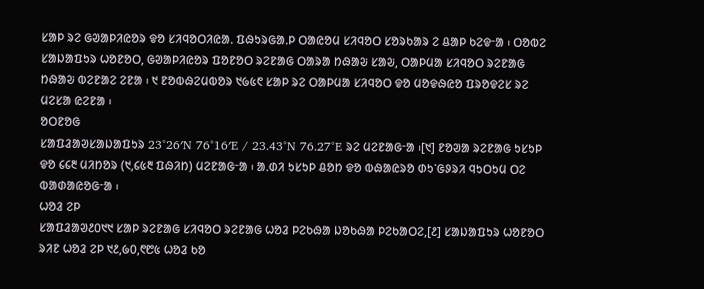ᱥᱟᱞ ᱨᱮ ᱜᱣᱟᱞᱤᱭᱚᱨ ᱫᱚ ᱥᱤᱧᱚᱛᱤᱭᱟᱹ ᱯᱷᱩᱨᱜᱟᱹᱞ ᱛᱟᱭᱚᱢ ᱥᱤᱧᱚᱛ ᱥᱚᱨᱠᱟᱨ ᱮ ᱪᱟᱞ ᱠᱮᱫᱼᱟ ᱾ ᱛᱚᱵᱮ ᱥᱟᱡᱟᱯᱩᱨ ᱦᱚᱱᱚᱛ, ᱜᱣᱟᱞᱤᱭᱚᱨ ᱯᱚᱱᱚᱛ ᱨᱮᱱᱟᱜ ᱛᱟᱨᱟ ᱴᱷᱟᱶ ᱥᱟᱶ, ᱛᱟᱞᱢᱟ ᱥᱤᱧᱚᱛ ᱨᱮᱱᱟᱜ ᱴᱷᱟᱶ ᱵᱮᱱᱟᱮ ᱮᱱᱟ ᱾ ᱑ ᱱᱚᱵᱷᱮᱢᱵᱚᱨ ᱑᱙᱕᱖ ᱥᱟᱞ ᱨᱮ ᱛᱟᱞᱢᱟ ᱥᱤᱧᱚᱛ ᱫᱚ ᱢᱚᱫᱷᱭᱚ ᱯᱨᱚᱫᱮᱥ ᱨᱮ ᱢᱮᱥᱟ ᱭᱮᱱᱟ ᱾
ᱚᱛᱱᱚᱜ
ᱥᱟᱯᱲᱟᱣᱥᱟᱡᱟᱯᱩᱨ 23°26′N 76°16′E / 23.43°N 76.27°E ᱨᱮ ᱢᱮᱱᱟᱜᱼᱟ ᱾[᱑] ᱱᱚᱣᱟ ᱨᱮᱱᱟᱜ ᱩᱥᱩᱞ ᱫᱚ ᱔᱔᱓ ᱢᱤᱴᱚᱨ (᱑,᱔᱕᱓ ᱯᱷᱤᱴ) ᱢᱮᱱᱟᱜᱼᱟ ᱾ ᱟᱹᱰᱤ ᱩᱥᱩᱞ ᱪᱚᱴ ᱫᱚ ᱵᱷᱟᱭᱨᱚ ᱰᱩᱸᱜᱽᱨᱤ ᱧᱩᱛᱩᱢ ᱛᱮ ᱵᱟᱰᱟᱭᱚᱜᱼᱟ ᱾
ᱦᱚᱲ ᱮᱞ
ᱥᱟᱯᱲᱟᱣ᱒᱐᱑᱑ ᱥᱟᱞ ᱨᱮᱱᱟᱜ ᱥᱤᱧᱚᱛ ᱨᱮᱱᱟᱜ ᱦᱚᱲ ᱞᱮᱠᱷᱟ ᱡᱚᱠᱷᱟ ᱞᱮᱠᱟᱛᱮ,[᱒] ᱥᱟᱡᱟᱯᱩᱨ ᱦᱚᱱᱚᱛ ᱨᱤᱱ ᱦᱚᱲ ᱮᱞ ᱑᱒,᱙᱐,᱖᱘᱕ ᱦᱚᱲ ᱠᱚ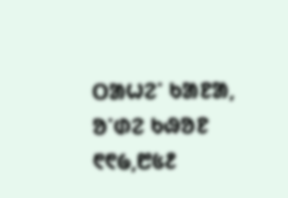ᱛᱟᱦᱮᱸ ᱠᱟᱱᱟ, ᱚᱸᱰᱮ ᱠᱷᱚᱱ ᱖᱖᱙,᱘᱕᱒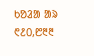ᱠᱚᱲᱟ ᱟᱨ ᱖᱒᱐,᱘᱓᱓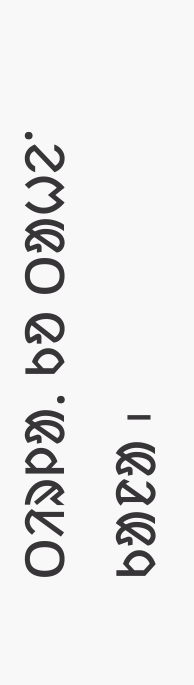ᱛᱤᱨᱞᱟᱹ ᱠᱚ ᱛᱟᱦᱮᱸ ᱠᱟᱱᱟ ᱾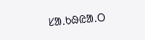ᱥᱟᱹᱠᱷᱭᱟᱹᱛ